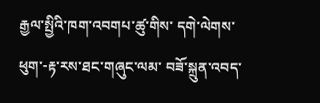རྒྱལ་སྤྱིའི་ཁག་འབགཔ་ཚུ་གིས་ དགེ་ལེགས་ཕུག་-རྟ་རས་ཐང་གཞུང་ལམ་ བཟོ་སྐྲུན་འབད་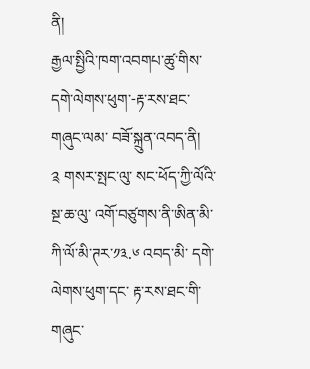ནི།
རྒྱལ་སྤྱིའི་ཁག་འབགཔ་ཚུ་གིས་ དགེ་ལེགས་ཕུག་-རྟ་རས་ཐང་གཞུང་ལམ་ བཟོ་སྐྲུན་འབད་ནི།
༉ གསར་སྤང་ལུ་ སང་ཕོད་ཀྱི་ལོའི་ སྔ་ཆ་ལུ་ འགོ་བཙུགས་ནི་ཨིན་མི་ ཀི་ལོ་མི་ཊར་༡༣.༦ འབད་མི་ དགེ་ལེགས་ཕུག་དང་ རྟ་རས་ཐང་གི་ གཞུང་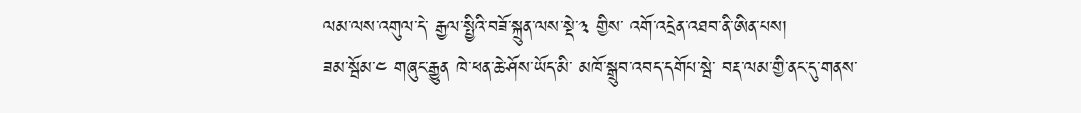ལམ་ལས་འགུལ་དེ་ རྒྱལ་སྤྱིའི་བཟོ་སྐྲུན་ལས་སྡེ་༣ གྱིས་ འགོ་འདྲེན་འཐབ་ནི་ཨིན་པས།
ཟམ་སྦོམ་༤ གཞུང་རྒྱུན ཁེ་ཕན་ཆེ་ཤོས་ཡོད་མི་ མཁོ་སྒྲུབ་འབད་དགོཔ་སྦེ་ བརྡ་ལམ་གྱི་ནང་དུ་གནས་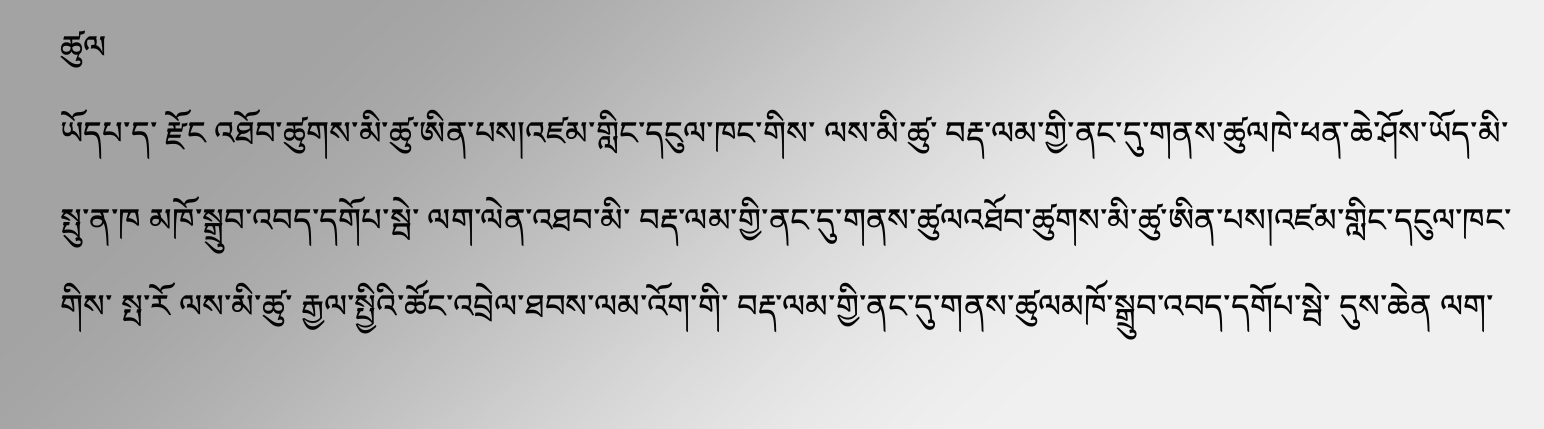ཚུལ
ཡོདཔ་ད་ རྫོང འཐོབ་ཚུགས་མི་ཚུ་ཨིན་པས།འཛམ་གླིང་དངུལ་ཁང་གིས་ ལས་མི་ཚུ་ བརྡ་ལམ་གྱི་ནང་དུ་གནས་ཚུལཁེ་ཕན་ཆེ་ཤོས་ཡོད་མི་ སྤུ་ན་ཁ མཁོ་སྒྲུབ་འབད་དགོཔ་སྦེ་ ལག་ལེན་འཐབ་མི་ བརྡ་ལམ་གྱི་ནང་དུ་གནས་ཚུལའཐོབ་ཚུགས་མི་ཚུ་ཨིན་པས།འཛམ་གླིང་དངུལ་ཁང་གིས་ སྤ་རོ ལས་མི་ཚུ་ རྒྱལ་སྤྱིའི་ཚོང་འབྲེལ་ཐབས་ལམ་འོག་གི་ བརྡ་ལམ་གྱི་ནང་དུ་གནས་ཚུལམཁོ་སྒྲུབ་འབད་དགོཔ་སྦེ་ དུས་ཆེན ལག་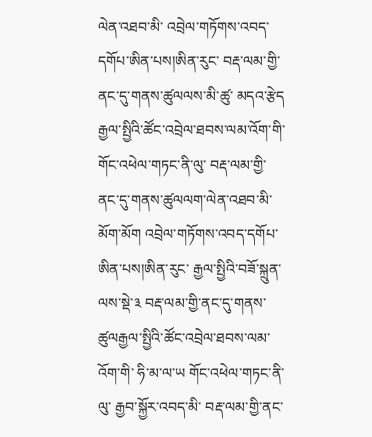ལེན་འཐབ་མི་ འབྲེལ་གཏོགས་འབད་དགོཔ་ཨིན་པས།ཨིན་རུང་ བརྡ་ལམ་གྱི་ནང་དུ་གནས་ཚུལལས་མི་ཚུ་ མདའ་རྩེད རྒྱལ་སྤྱིའི་ཚོང་འབྲེལ་ཐབས་ལམ་འོག་གི་ གོང་འཕེལ་གཏང་ནི་ལུ་ བརྡ་ལམ་གྱི་ནང་དུ་གནས་ཚུལལག་ལེན་འཐབ་མི་ མོག་མོག འབྲེལ་གཏོགས་འབད་དགོཔ་ཨིན་པས།ཨིན་རུང་ རྒྱལ་སྤྱིའི་བཟོ་སྐྲུན་ལས་སྡེ་༣ བརྡ་ལམ་གྱི་ནང་དུ་གནས་ཚུལརྒྱལ་སྤྱིའི་ཚོང་འབྲེལ་ཐབས་ལམ་འོག་གི་ ཧི་མ་ལ་ཡ གོང་འཕེལ་གཏང་ནི་ལུ་ རྒྱབ་སྐྱོར་འབད་མི་ བརྡ་ལམ་གྱི་ནང་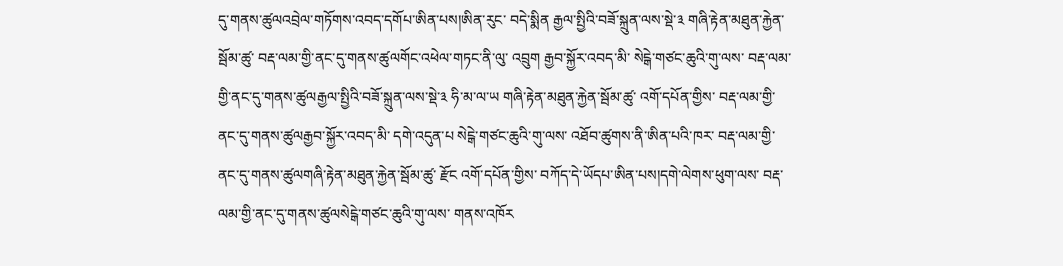དུ་གནས་ཚུལའབྲེལ་གཏོགས་འབད་དགོཔ་ཨིན་པས།ཨིན་རུང་ བདེ་སྨིན རྒྱལ་སྤྱིའི་བཟོ་སྐྲུན་ལས་སྡེ་༣ གཞི་རྟེན་མཐུན་རྐྱེན་སྦོམ་ཚུ་ བརྡ་ལམ་གྱི་ནང་དུ་གནས་ཚུལགོང་འཕེལ་གཏང་ནི་ལུ་ འབྲུག རྒྱབ་སྐྱོར་འབད་མི་ སེངྒེ་གཙང་ཆུའི་གུ་ལས་ བརྡ་ལམ་གྱི་ནང་དུ་གནས་ཚུལརྒྱལ་སྤྱིའི་བཟོ་སྐྲུན་ལས་སྡེ་༣ ཧི་མ་ལ་ཡ གཞི་རྟེན་མཐུན་རྐྱེན་སྦོམ་ཚུ་ འགོ་དཔོན་གྱིས་ བརྡ་ལམ་གྱི་ནང་དུ་གནས་ཚུལརྒྱབ་སྐྱོར་འབད་མི་ དགེ་འདུན་པ སེངྒེ་གཙང་ཆུའི་གུ་ལས་ འཐོབ་ཚུགས་ནི་ཨིན་པའི་ཁར་ བརྡ་ལམ་གྱི་ནང་དུ་གནས་ཚུལགཞི་རྟེན་མཐུན་རྐྱེན་སྦོམ་ཚུ་ རྫོང འགོ་དཔོན་གྱིས་ བཀོད་དེ་ཡོདཔ་ཨིན་པས།དགེ་ལེགས་ཕུག་ལས་ བརྡ་ལམ་གྱི་ནང་དུ་གནས་ཚུལསེངྒེ་གཙང་ཆུའི་གུ་ལས་ གནས་འཁོར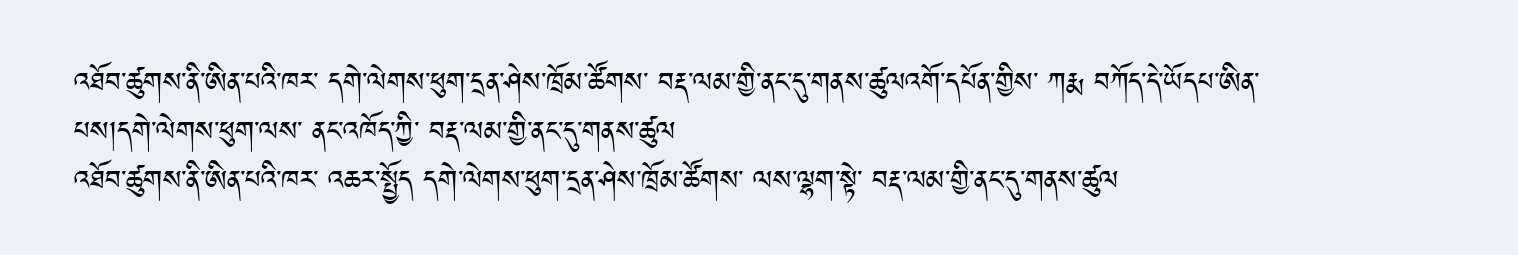འཐོབ་ཚུགས་ནི་ཨིན་པའི་ཁར་ དགེ་ལེགས་ཕུག་དྲན་ཤེས་ཁྲོམ་ཚོགས་ བརྡ་ལམ་གྱི་ནང་དུ་གནས་ཚུལའགོ་དཔོན་གྱིས་ ཀརྨ བཀོད་དེ་ཡོདཔ་ཨིན་པས།དགེ་ལེགས་ཕུག་ལས་ ནང་འཁོད་ཀྱི་ བརྡ་ལམ་གྱི་ནང་དུ་གནས་ཚུལ
འཐོབ་ཚུགས་ནི་ཨིན་པའི་ཁར་ འཆར་སྤྱོད དགེ་ལེགས་ཕུག་དྲན་ཤེས་ཁྲོམ་ཚོགས་ ལས་ལྷག་སྟེ་ བརྡ་ལམ་གྱི་ནང་དུ་གནས་ཚུལ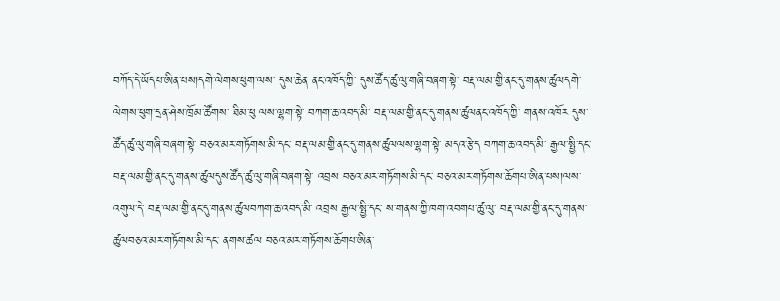བཀོད་དེ་ཡོདཔ་ཨིན་པས།དགེ་ལེགས་ཕུག་ལས་ དུས་ཆེན ནང་འཁོད་ཀྱི་ དུས་ཚོད་ཚུ་ལུ་གཞི་བཞག་སྟེ་ བརྡ་ལམ་གྱི་ནང་དུ་གནས་ཚུལདགེ་ལེགས་ཕུག་དྲན་ཤེས་ཁྲོམ་ཚོགས་ ཐིམ་ཕུ ལས་ལྷག་སྟེ་ བཀག་ཆ་འབད་མི་ བརྡ་ལམ་གྱི་ནང་དུ་གནས་ཚུལནང་འཁོད་ཀྱི་ གནས་འཁོར དུས་ཚོད་ཚུ་ལུ་གཞི་བཞག་སྟེ་ བཅའ་མར་གཏོགས་མི་དང་ བརྡ་ལམ་གྱི་ནང་དུ་གནས་ཚུལལས་ལྷག་སྟེ་ མདའ་རྩེད བཀག་ཆ་འབད་མི་ རྒྱལ་སྤྱི་དང་ བརྡ་ལམ་གྱི་ནང་དུ་གནས་ཚུལདུས་ཚོད་ཚུ་ལུ་གཞི་བཞག་སྟེ་ འབྲས བཅའ་མར་གཏོགས་མི་དང་ བཅའ་མར་གཏོགས་ཆོགཔ་ཨིན་པས།ལས་འགུལ་དེ་ བརྡ་ལམ་གྱི་ནང་དུ་གནས་ཚུལབཀག་ཆ་འབད་མི་ འབྲས རྒྱལ་སྤྱི་དང་ ས་གནས་ཀྱི་ཁག་འབགཔ་ཚུ་ལུ་ བརྡ་ལམ་གྱི་ནང་དུ་གནས་ཚུལབཅའ་མར་གཏོགས་མི་དང་ ནགས་ཚལ བཅའ་མར་གཏོགས་ཆོགཔ་ཨིན་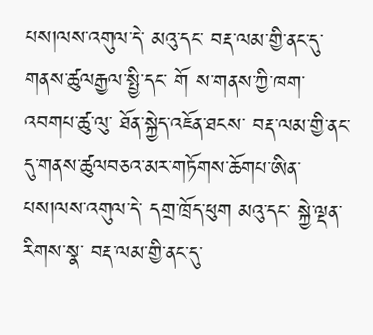པས།ལས་འགུལ་དེ་ མའུ་དང་ བརྡ་ལམ་གྱི་ནང་དུ་གནས་ཚུལརྒྱལ་སྤྱི་དང་ གོ ས་གནས་ཀྱི་ཁག་འབགཔ་ཚུ་ལུ་ ཐོན་སྐྱེད་འཇོན་ཐངས་ བརྡ་ལམ་གྱི་ནང་དུ་གནས་ཚུལབཅའ་མར་གཏོགས་ཆོགཔ་ཨིན་པས།ལས་འགུལ་དེ་ དགྲ་ཁྲོད་ཕུག མའུ་དང་ སྐྱེ་ལྡན་རིགས་སྣ་ བརྡ་ལམ་གྱི་ནང་དུ་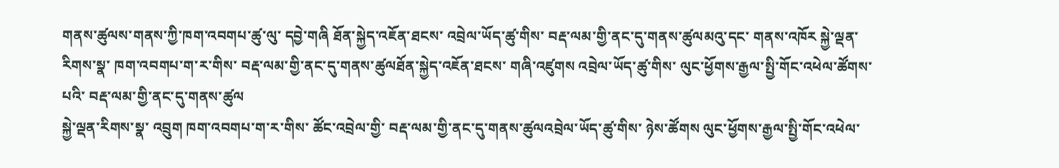གནས་ཚུལས་གནས་ཀྱི་ཁག་འབགཔ་ཚུ་ལུ་ དབྱེ་གཞི ཐོན་སྐྱེད་འཇོན་ཐངས་ འབྲེལ་ཡོད་ཚུ་གིས་ བརྡ་ལམ་གྱི་ནང་དུ་གནས་ཚུལམའུ་དང་ གནས་འཁོར སྐྱེ་ལྡན་རིགས་སྣ་ ཁག་འབགཔ་ག་ར་གིས་ བརྡ་ལམ་གྱི་ནང་དུ་གནས་ཚུལཐོན་སྐྱེད་འཇོན་ཐངས་ གཞི་འཛུགས འབྲེལ་ཡོད་ཚུ་གིས་ ལུང་ཕྱོགས་རྒྱལ་སྤྱི་གོང་འཕེལ་ཚོགས་པའི་ བརྡ་ལམ་གྱི་ནང་དུ་གནས་ཚུལ
སྐྱེ་ལྡན་རིགས་སྣ་ འབྲུག ཁག་འབགཔ་ག་ར་གིས་ ཚོང་འབྲེལ་གྱི་ བརྡ་ལམ་གྱི་ནང་དུ་གནས་ཚུལའབྲེལ་ཡོད་ཚུ་གིས་ ཉེས་ཚོགས ལུང་ཕྱོགས་རྒྱལ་སྤྱི་གོང་འཕེལ་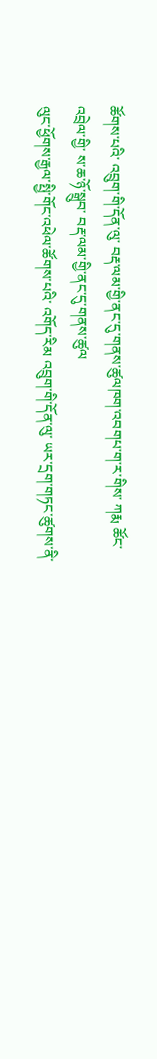ཚོགས་པའི་ འབྲུག་གི་དོན་ལུ་ བརྡ་ལམ་གྱི་ནང་དུ་གནས་ཚུལཁག་འབགཔ་ག་ར་གིས་ ཀརྨ ཚོང་འབྲེལ་གྱི་ ས་ཆ་ཉོ་སྒྲུབ་ བརྡ་ལམ་གྱི་ནང་དུ་གནས་ཚུལ
ལུང་ཕྱོགས་རྒྱལ་སྤྱི་གོང་འཕེལ་ཚོགས་པའི་ འགོད་རིམ འབྲུག་གི་དོན་ལུ་ ཡར་དྲག་གཏང་ཚུགས་ནི་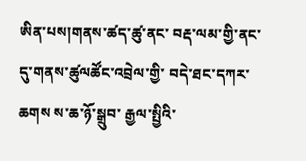ཨིན་པས།གནས་ཚད་ཚུ་ནང་ བརྡ་ལམ་གྱི་ནང་དུ་གནས་ཚུལཚོང་འབྲེལ་གྱི་ བདེ་ཐང་དཀར་ཆགས ས་ཆ་ཉོ་སྒྲུབ་ རྒྱལ་སྤྱིའི་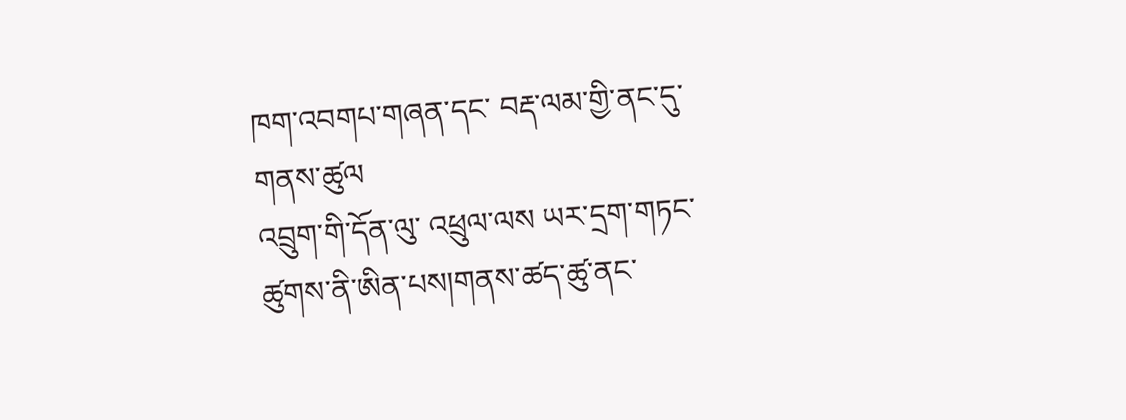ཁག་འབགཔ་གཞན་དང་ བརྡ་ལམ་གྱི་ནང་དུ་གནས་ཚུལ
འབྲུག་གི་དོན་ལུ་ འཕྲུལ་ལས ཡར་དྲག་གཏང་ཚུགས་ནི་ཨིན་པས།གནས་ཚད་ཚུ་ནང་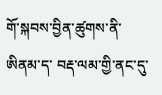གོ་སྐབས་བྱིན་ཚུགས་ནི་ཨིནམ་ད་ བརྡ་ལམ་གྱི་ནང་དུ་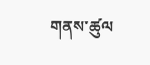གནས་ཚུལ